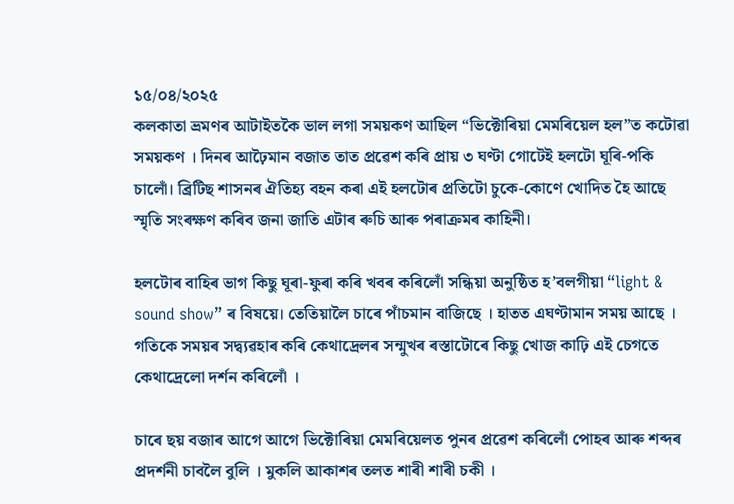১৫/০৪/২০২৫
কলকাতা ভ্ৰমণৰ আটাইতকৈ ভাল লগা সময়কণ আছিল “ভিক্টোৰিয়া মেমৰিয়েল হল”ত কটোৱা সময়কণ । দিনৰ আঢ়ৈমান বজাত তাত প্ৰৱেশ কৰি প্ৰায় ৩ ঘণ্টা গোটেই হলটো ঘূৰি-পকি চালোঁ। ব্ৰিটিছ শাসনৰ ঐতিহ্য বহন কৰা এই হলটোৰ প্ৰতিটো চুকে-কোণে খোদিত হৈ আছে স্মৃতি সংৰক্ষণ কৰিব জনা জাতি এটাৰ ৰুচি আৰু পৰাক্ৰমৰ কাহিনী।

হলটোৰ বাহিৰ ভাগ কিছু ঘূৰা-ফুৰা কৰি খবৰ কৰিলোঁ সন্ধিয়া অনুষ্ঠিত হ’বলগীয়া “light & sound show” ৰ বিষয়ে। তেতিয়ালৈ চাৰে পাঁচমান বাজিছে । হাতত এঘণ্টামান সময় আছে । গতিকে সময়ৰ সদ্ব্যৱহাৰ কৰি কেথাদ্ৰেলৰ সন্মুখৰ ৰস্তাটোৰে কিছু খোজ কাঢ়ি এই চেগতে কেথাদ্ৰেলো দৰ্শন কৰিলোঁ ।

চাৰে ছয় বজাৰ আগে আগে ভিক্টোৰিয়া মেমৰিয়েলত পুনৰ প্ৰৱেশ কৰিলোঁ পোহৰ আৰু শব্দৰ প্ৰদৰ্শনী চাবলৈ বুলি । মুকলি আকাশৰ তলত শাৰী শাৰী চকী ।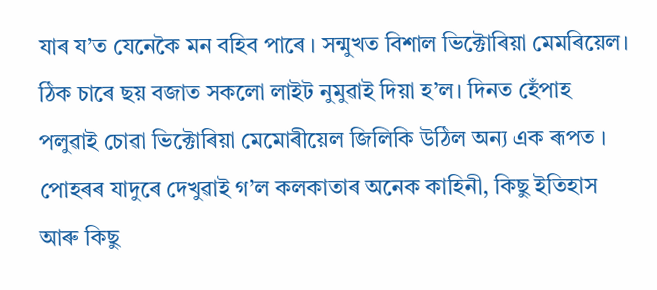যাৰ য’ত যেনেকৈ মন বহিব পাৰে । সন্মুখত বিশাল ভিক্টোৰিয়া মেমৰিয়েল। ঠিক চাৰে ছয় বজাত সকলো লাইট নুমুৱাই দিয়া হ’ল। দিনত হেঁপাহ পলুৱাই চোৱা ভিক্টোৰিয়া মেমোৰীয়েল জিলিকি উঠিল অন্য এক ৰূপত । পোহৰৰ যাদুৰে দেখুৱাই গ’ল কলকাতাৰ অনেক কাহিনী, কিছু ইতিহাস আৰু কিছু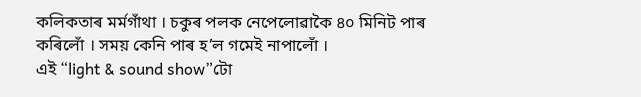কলিকতাৰ মৰ্মগাঁথা । চকুৰ পলক নেপেলোৱাকৈ ৪০ মিনিট পাৰ কৰিলোঁ । সময় কেনি পাৰ হ’ল গমেই নাপালোঁ ।
এই “light & sound show”টো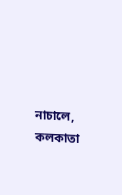নাচালে, কলকাতা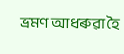ভ্ৰমণ আধৰুৱা হৈ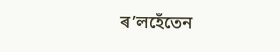ৰ’লহেঁতেন